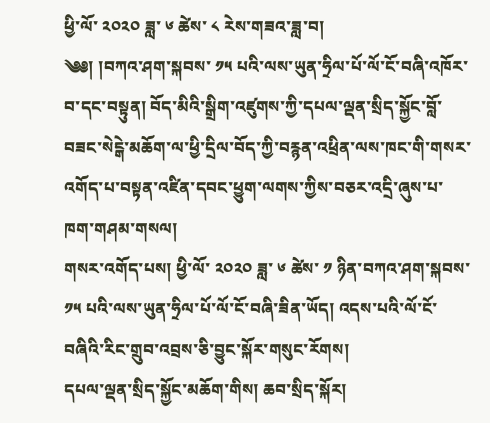ཕྱི་ལོ་ ༢༠༢༠ ཟླ་ ༦ ཚེས་ ༨ རེས་གཟའ་ཟླ་བ།
༄༅། །བཀའ་ཤག་སྐབས་ ༡༥ པའི་ལས་ཡུན་ཧྲིལ་པོ་ལོ་ངོ་བཞི་འཁོར་བ་དང་བསྟུན། བོད་མིའི་སྒྲིག་འཛུགས་ཀྱི་དཔལ་ལྡན་སྲིད་སྐྱོང་བློ་བཟང་སེངྒེ་མཆོག་ལ་ཕྱི་དྲིལ་བོད་ཀྱི་བརྙན་འཕྲིན་ལས་ཁང་གི་གསར་འགོད་པ་བསྟན་འཛིན་དབང་ཕྱུག་ལགས་ཀྱིས་བཅར་འདྲི་ཞུས་པ་ཁག་གཤམ་གསལ།
གསར་འགོད་པས། ཕྱི་ལོ་ ༢༠༢༠ ཟླ་ ༦ ཚེས་ ༡ ཉིན་བཀའ་ཤག་སྐབས་ ༡༥ པའི་ལས་ཡུན་ཧྲིལ་པོ་ལོ་ངོ་བཞི་ཟིན་ཡོད། འདས་པའི་ལོ་ངོ་བཞིའི་རིང་གྲུབ་འབྲས་ཅི་བྱུང་སྐོར་གསུང་རོགས།
དཔལ་ལྡན་སྲིད་སྐྱོང་མཆོག་གིས། ཆབ་སྲིད་སྐོར།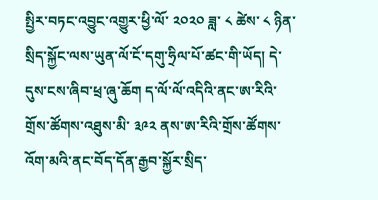སྤྱིར་བཏང་འབྱུང་འགྱུར་ཕྱི་ལོ་ ༢༠༢༠ ཟླ་ ༨ ཚེས་ ༨ ཉིན་སྲིད་སྐྱོང་ལས་ཡུན་ལོ་ངོ་དགུ་ཧྲིལ་པོ་ཚང་གི་ཡོད། དེ་དུས་ངས་ཞིབ་ཕྲ་ཞུ་ཆོག ད་ལོ་ལོ་འདིའི་ནང་ཨ་རིའི་གྲོས་ཚོགས་འཐུས་མི་ ༣༩༢ ནས་ཨ་རིའི་གྲོས་ཚོགས་འོག་མའི་ནང་བོད་དོན་རྒྱབ་སྐྱོར་སྲིད་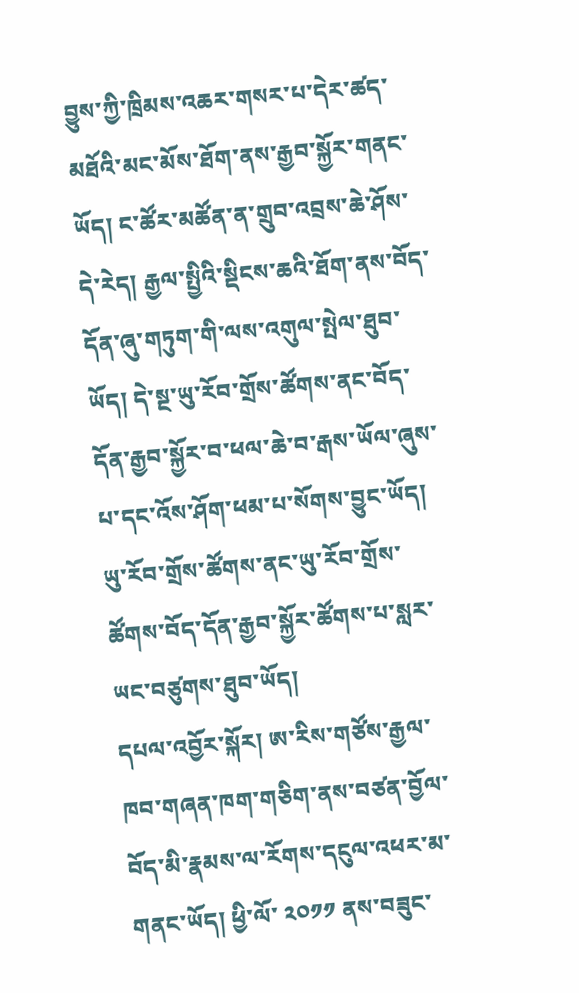བྱུས་ཀྱི་ཁྲིམས་འཆར་གསར་པ་དེར་ཚད་མཐོའི་མང་མོས་ཐོག་ནས་རྒྱབ་སྐྱོར་གནང་ཡོད། ང་ཚོར་མཚོན་ན་གྲུབ་འབྲས་ཆེ་ཤོས་དེ་རེད། རྒྱལ་སྤྱིའི་སྡིངས་ཆའི་ཐོག་ནས་བོད་དོན་ཞུ་གཏུག་གི་ལས་འགུལ་སྤེལ་ཐུབ་ཡོད། དེ་སྔ་ཡུ་རོབ་གྲོས་ཚོགས་ནང་བོད་དོན་རྒྱབ་སྐྱོར་བ་ཕལ་ཆེ་བ་རྒས་ཡོལ་ཞུས་པ་དང་འོས་ཤོག་ཕམ་པ་སོགས་བྱུང་ཡོད། ཡུ་རོབ་གྲོས་ཚོགས་ནང་ཡུ་རོབ་གྲོས་ཚོགས་བོད་དོན་རྒྱབ་སྐྱོར་ཚོགས་པ་སླར་ཡང་བཙུགས་ཐུབ་ཡོད།
དཔལ་འབྱོར་སྐོར། ཨ་རིས་གཙོས་རྒྱལ་ཁབ་གཞན་ཁག་གཅིག་ནས་བཙན་བྱོལ་བོད་མི་རྣམས་ལ་རོགས་དངུལ་འཕར་མ་གནང་ཡོད། ཕྱི་ལོ་ ༢༠༡༡ ནས་བཟུང་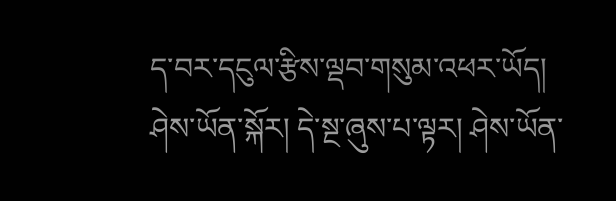ད་བར་དངུལ་རྩིས་ལྡབ་གསུམ་འཕར་ཡོད།
ཤེས་ཡོན་སྐོར། དེ་སྔ་ཞུས་པ་ལྟར། ཤེས་ཡོན་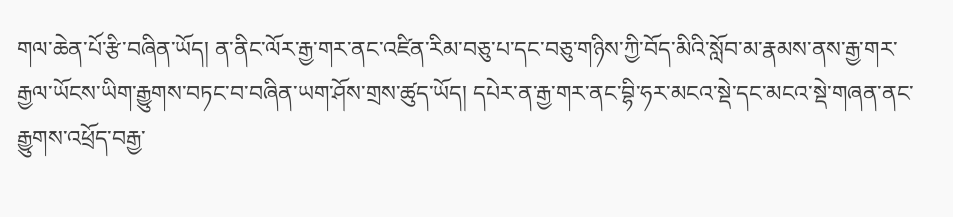གལ་ཆེན་པོ་རྩི་བཞིན་ཡོད། ན་ནིང་ལོར་རྒྱ་གར་ནང་འཛིན་རིམ་བཅུ་པ་དང་བཅུ་གཉིས་ཀྱི་བོད་མིའི་སློབ་མ་རྣམས་ནས་རྒྱ་གར་རྒྱལ་ཡོངས་ཡིག་རྒྱུགས་བཏང་བ་བཞིན་ཡག་ཤོས་གྲས་ཚུད་ཡོད། དཔེར་ན་རྒྱ་གར་ནང་བྷི་ཧར་མངའ་སྡེ་དང་མངའ་སྡེ་གཞན་ནང་རྒྱུགས་འཕྲོད་བརྒྱ་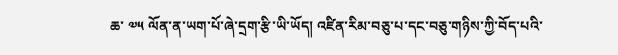ཆ་ ༧༥ ལོན་ན་ཡག་པོ་ཞེ་དྲག་རྩི་ཡི་ཡོད། འཛིན་རིམ་བཅུ་པ་དང་བཅུ་གཉིས་ཀྱི་བོད་པའི་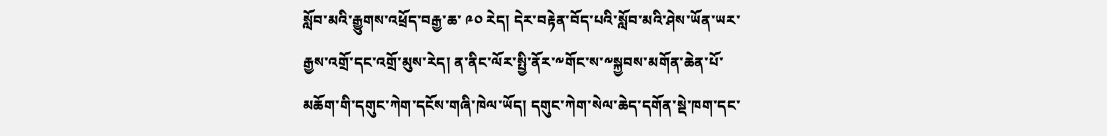སློབ་མའི་རྒྱུགས་འཕྲོད་བརྒྱ་ཆ་ ༩༠ རེད། དེར་བརྟེན་བོད་པའི་སློབ་མའི་ཤེས་ཡོན་ཡར་རྒྱས་འགྲོ་དང་འགྲོ་མུས་རེད། ན་ནིང་ལོར་སྤྱི་ནོར་༸གོང་ས་༸སྐྱབས་མགོན་ཆེན་པོ་མཆོག་གི་དགུང་ཀེག་དངོས་གཞི་ཁེལ་ཡོད། དགུང་ཀེག་སེལ་ཆེད་དགོན་སྡེ་ཁག་དང་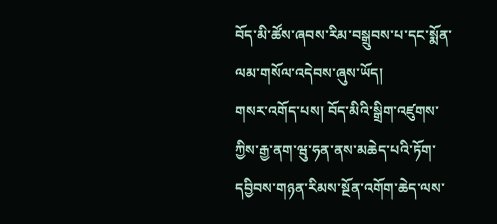བོད་མི་ཚོས་ཞབས་རིམ་བསྒྲུབས་པ་དང་སྨོན་ལམ་གསོལ་འདེབས་ཞུས་ཡོད།
གསར་འགོད་པས། བོད་མིའི་སྒྲིག་འཛུགས་ཀྱིས་རྒྱ་ནག་ཝུ་ཧན་ནས་མཆེད་པའི་ཏོག་དབྱིབས་གཉན་རིམས་སྔོན་འགོག་ཆེད་ལས་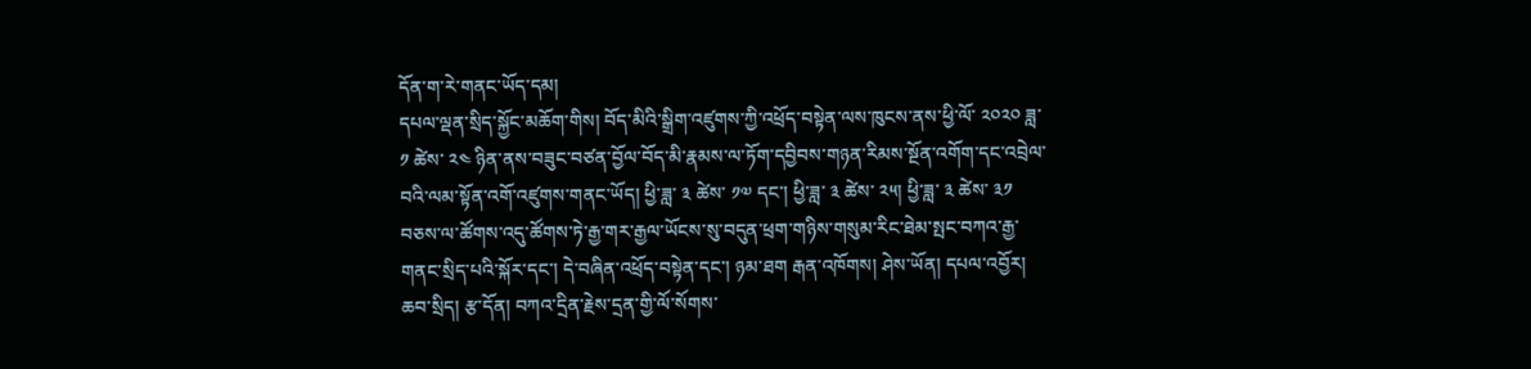དོན་ག་རེ་གནང་ཡོད་དམ།
དཔལ་ལྡན་སྲིད་སྐྱོང་མཆོག་གིས། བོད་མིའི་སྒྲིག་འཛུགས་ཀྱི་འཕྲོད་བསྟེན་ལས་ཁུངས་ནས་ཕྱི་ལོ་ ༢༠༢༠ ཟླ་ ༡ ཚེས་ ༢༤ ཉིན་ནས་བཟུང་བཙན་བྱོལ་བོད་མི་རྣམས་ལ་ཏོག་དབྱིབས་གཉན་རིམས་སྔོན་འགོག་དང་འབྲེལ་བའི་ལམ་སྟོན་འགོ་འཛུགས་གནང་ཡོད། ཕྱི་ཟླ་ ༣ ཚེས་ ༡༧ དང་། ཕྱི་ཟླ་ ༣ ཚེས་ ༢༥། ཕྱི་ཟླ་ ༣ ཚེས་ ༣༡ བཅས་ལ་ཚོགས་འདུ་ཚོགས་ཏེ་རྒྱ་གར་རྒྱལ་ཡོངས་སུ་བདུན་ཕྲག་གཉིས་གསུམ་རིང་ཐེམ་སྤང་བཀའ་རྒྱ་གནང་སྲིད་པའི་སྐོར་དང་། དེ་བཞིན་འཕྲོད་བསྟེན་དང་། ཉམ་ཐག རྒན་འཁོགས། ཤེས་ཡོན། དཔལ་འབྱོར། ཆབ་སྲིད། རྩ་དོན། བཀའ་དྲིན་རྗེས་དྲན་གྱི་ལོ་སོགས་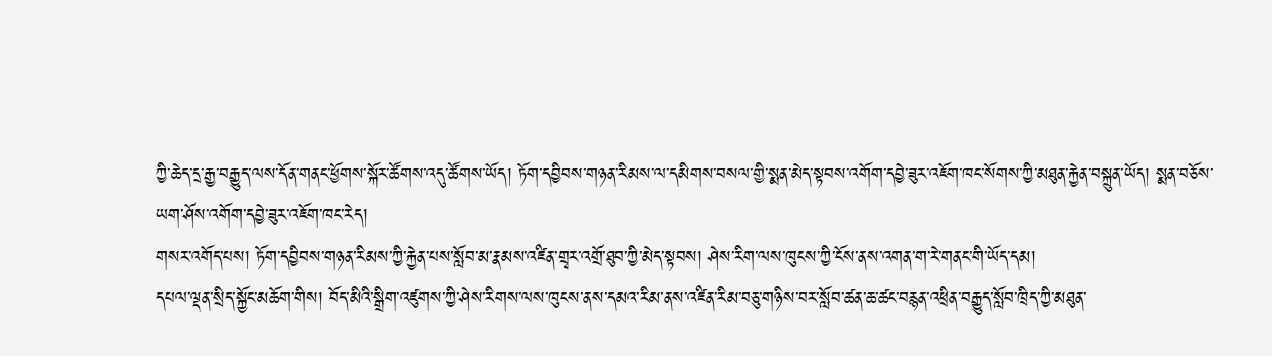ཀྱི་ཆེད་དྲ་རྒྱ་བརྒྱུད་ལས་དོན་གནང་ཕྱོགས་སྐོར་ཚོགས་འདུ་ཚོགས་ཡོད། ཏོག་དབྱིབས་གཉན་རིམས་ལ་དམིགས་བསལ་གྱི་སྨན་མེད་སྟབས་འགོག་དབྱེ་ཟུར་འཇོག་ཁང་སོགས་ཀྱི་མཐུན་རྐྱེན་བསྐྲུན་ཡོད། སྨན་བཅོས་ཡག་ཤོས་འགོག་དབྱེ་ཟུར་འཇོག་ཁང་རེད།
གསར་འགོད་པས། ཏོག་དབྱིབས་གཉན་རིམས་ཀྱི་རྐྱེན་པས་སློབ་མ་རྣམས་འཛིན་གྲྭར་འགྲོ་ཐུབ་ཀྱི་མེད་སྟབས། ཤེས་རིག་ལས་ཁུངས་ཀྱི་ངོས་ནས་འགན་ག་རེ་གནང་གི་ཡོད་དམ།
དཔལ་ལྡན་སྲིད་སྐྱོང་མཆོག་གིས། བོད་མིའི་སྒྲིག་འཛུགས་ཀྱི་ཤེས་རིགས་ལས་ཁུངས་ནས་དམའ་རིམ་ནས་འཛིན་རིམ་བཅུ་གཉིས་བར་སློབ་ཚན་ཆ་ཚང་བརྙན་འཕྲིན་བརྒྱུད་སློབ་ཁྲིད་ཀྱི་མཐུན་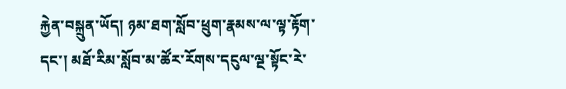རྐྱེན་བསྐྲུན་ཡོད། ཉམ་ཐག་སློབ་ཕྲུག་རྣམས་ལ་ལྟ་རྟོག་དང་། མཐོ་རིམ་སློབ་མ་ཚོར་རོགས་དངུལ་ལྔ་སྟོང་རེ་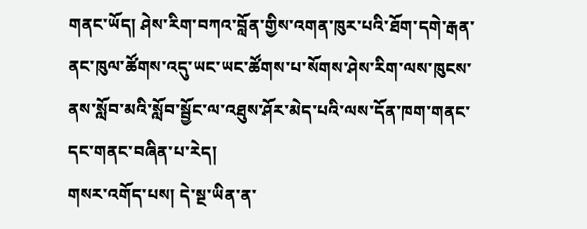གནང་ཡོད། ཤེས་རིག་བཀའ་བློན་གྱིས་འགན་ཁུར་པའི་ཐོག་དགེ་རྒན་ནང་ཁུལ་ཚོགས་འདུ་ཡང་ཡང་ཚོགས་པ་སོགས་ཤེས་རིག་ལས་ཁུངས་ནས་སློབ་མའི་སློབ་སྦྱོང་ལ་འཐུས་ཤོར་མེད་པའི་ལས་དོན་ཁག་གནང་དང་གནང་བཞིན་པ་རེད།
གསར་འགོད་པས། དེ་སྔ་ཡིན་ན་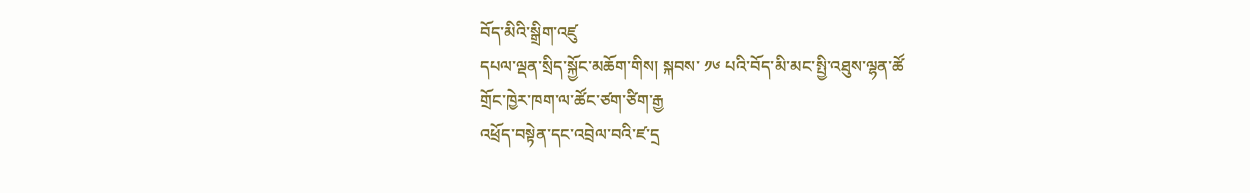བོད་མིའི་སྒྲིག་འཛུ
དཔལ་ལྡན་སྲིད་སྐྱོང་མཆོག་གིས། སྐབས་ ༡༦ པའི་བོད་མི་མང་སྤྱི་འཐུས་ལྷན་ཚོ
གྲོང་ཁྱེར་ཁག་ལ་ཚོང་ཙག་ཙིག་རྒྱ
འཕྲོད་བསྟེན་དང་འབྲེལ་བའི་ཛ་དྲ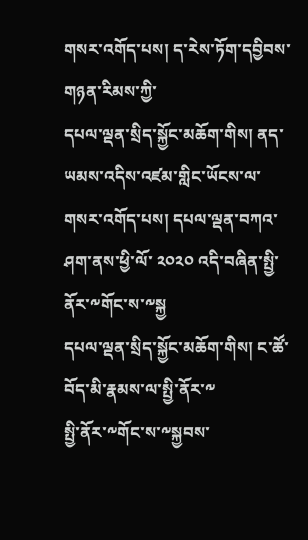གསར་འགོད་པས། ད་རེས་ཏོག་དབྱིབས་གཉན་རིམས་ཀྱི་
དཔལ་ལྡན་སྲིད་སྐྱོང་མཆོག་གིས། ནད་ཡམས་འདིས་འཛམ་གླིང་ཡོངས་ལ་
གསར་འགོད་པས། དཔལ་ལྡན་བཀའ་ཤག་ནས་ཕྱི་ལོ་ ༢༠༢༠ འདི་བཞིན་སྤྱི་ནོར་༸གོང་ས་༸སྐྱ
དཔལ་ལྡན་སྲིད་སྐྱོང་མཆོག་གིས། ང་ཚོ་བོད་མི་རྣམས་ལ་སྤྱི་ནོར་༸
སྤྱི་ནོར་༸གོང་ས་༸སྐྱབས་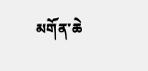མགོན་ཆེ